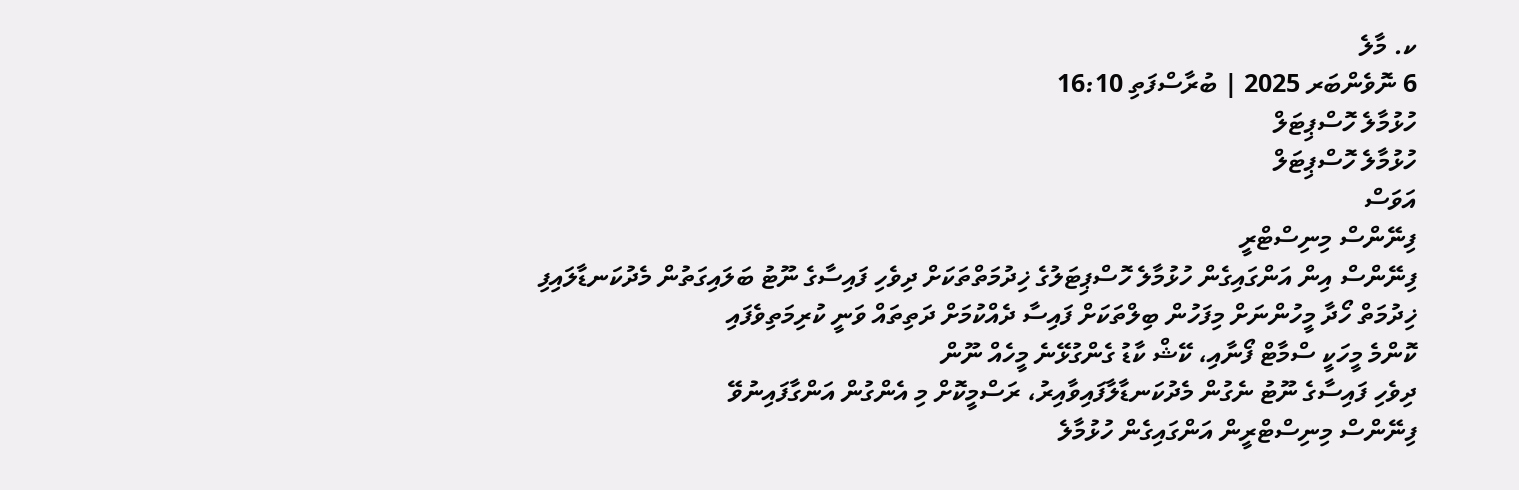ކ. މާލެ
6 ނޮވެންބަރ 2025 | ބުރާސްފަތި 16:10
ހުޅުމާލެ ހޮސްޕިޓަލް
ހުޅުމާލެ ހޮސްޕިޓަލް
އަވަސް
ފިނޭންސް މިނިސްޓްރީ
ފިނޭންސް އިން އަންގައިގެން ހުޅުމާލެ ހޮސްޕިޓަލުގެ ޚިދުމަތްތަކަށް ދިވެހި ފައިސާގެ ނޫޓު ބަލައިގަތުން މެދުކަނޑާލައިފި
ޚިދުމަތް ހޯދާ މީހުންނަށް މިފަހުން ބިލްތަކަށް ފައިސާ ދެއްކުމަށް ދަތިތައް ވަނީ ކުރިމަތިވެފައި
ކޮންމެ މީހަކީ ސްމާޓް ފޯނާއި، ކޭޝް ކާޑު ގެންގުޅޭނެ މީހެއް ނޫން
ދިވެހި ފައިސާގެ ނޫޓު ނެގުން މެދުކަނޑާލާފައިވާއިރު، ރަސްމީކޮށް މި އެންގުން އަންގާފައިނުވޭ
ފިނޭންސް މިނިސްޓްރީން އަންގައިގެން ހުޅުމާލެ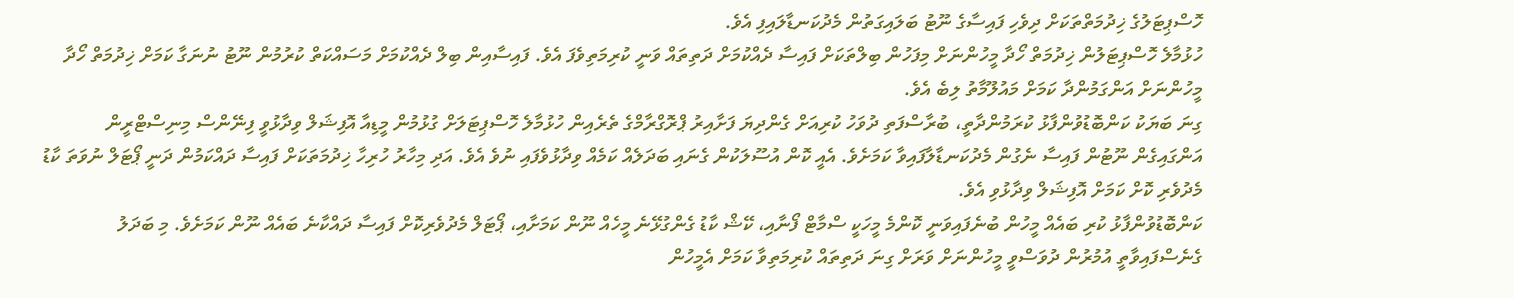ހޮސްޕިޓަލުގެ ޚިދުމަތްތަކަށް ދިވެހި ފައިސާގެ ނޫޓު ބަލައިގަތުން މެދުކަނޑާލައިފި އެވެ.
ހުޅުމާލެ ހޮސްޕިޓަލުން ޚިދުމަތް ހޯދާ މީހުންނަށް މިފަހުން ބިލްތަކަށް ފައިސާ ދެއްކުމަށް ދަތިތައް ވަނީ ކުރިމަތިވެފަ އެވެ. ފައިސާއިން ބިލް ދެއްކުމަށް މަސައްކަތް ކުރުމުން ނޫޓު ނުނަގާ ކަމަށް ޚިދުމަތް ހޯދާ މީހުންނަށް އަންގަމުންދާ ކަމަށް މައުލޫމާތު ލިބެ އެވެ.
ގިނަ ބަޔަކު ކަންބޮޑުވުންފާޅު ކުރަމުންދާތީ، ބުރާސްފަތި ދުވަހު ކުރިއަށް ގެންދިޔަ ފަށާއިރު ޕްރޮގްރާމްގެ ތެރެއިން ހުޅުމާލެ ހޮސްޕިޓަލަށް ގުޅުމުން މީޑިއާ އޮފިޝަލް ވިދާޅުވީ ފިނޭންސް މިނިސްޓްރީން އަންގައިގެން ނޫޓުން ފައިސާ ނެގުން މެދުކަނޑާލާފައިވާ ކަމަށެވެ. އެއީ ކޮން އުސޫލަކުން ގެނައި ބަދަލެއް ކަމެއް ވިދާޅުވެފައި ނުވެ އެވެ. އަދި މިހާރު ހުރިހާ ޚިދުމަތަކަށް ފައިސާ ދައްކަމުން ދަނީ ޕޯޓަލް ނުވަތަ ކާޑު މެދުވެރި ކޮށް ކަމަށް އޮފިޝަލް ވިދާޅުވި އެވެ.
ކަންބޮޑުވުންފާޅު ކުރި ބައެއް މީހުން ބުނެފައިވަނީ ކޮންމެ މީހަކީ ސްމާޓް ފޯނާއި، ކޭޝް ކާޑު ގެންގުޅޭނެ މީހެއް ނޫން ކަމަށާއި، ޕޯޓަލް މެދުވެރިކޮށް ފައިސާ ދައްކާނެ ބައެއް ނޫން ކަމަށެވެ. މި ބަދަލު ގެނެސްފައިވާތީ އުމުރުން ދުވަސްވީ މީހުންނަށް ވަރަށް ގިނަ ދަތިތައް ކުރިމަތިވާ ކަމަށް އެމީހުން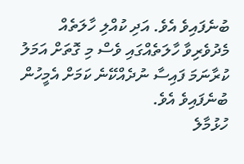ބުނެފައިވެ އެވެ. އަދި ކުއްލި ހާލަތެއް މެދުވެރިވާ ހާލަތެއްގައި ވެސް މި ގޮތަށް އަމަލު ކުރާނަމަ ފައިސާ ނުދެއްކޭނެ ކަމަށް އެމީހުން ބުނެފައިވެ އެވެ.
ހުޅުމާލެ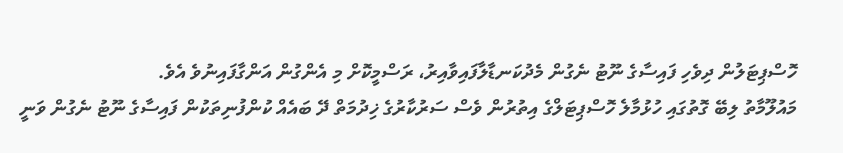ހޮސްޕިޓަލުން ދިވެހި ފައިސާގެ ނޫޓު ނެގުން މެދުކަނޑާލާފައިވާއިރު، ރަސްމީކޮށް މި އެންގުން އަންގާފައިނުވެ އެވެ.
މައުލޫމާތު ލިބޭ ގޮތުގައި ހުޅުމާލެ ހޮސްޕިޓަލްގެ އިތުރުން ވެސް ސަރުކާރުގެ ޚިދުމަތް ދޭ ބައެއް ކުންފުނިތަކުން ފައިސާގެ ނޫޓު ނެގުން ވަނީ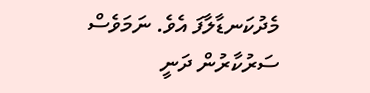މެދުކަނޑާލާފަ އެވެ. ނަމަވެސް ސަރުކާރުން ދަނީ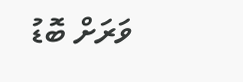ވަރަށް ބޮޑު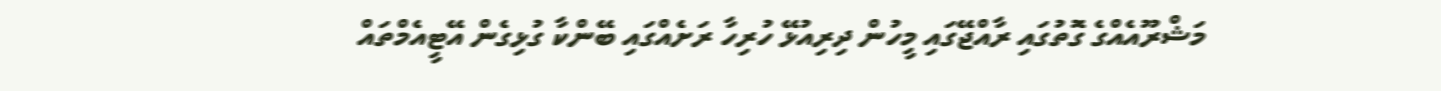މަޝްރޫއެއްގެ ގޮތުގައި ރާއްޖޭގައި މީހުން ދިރިއުޅޭ ހުރިހާ ރަށެއްގައި ބޭންކާ ގުޅިގެން އޭޓީއެމްތައް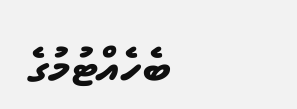ބެހެއްޓުމުގެ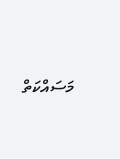މަސައްކަތް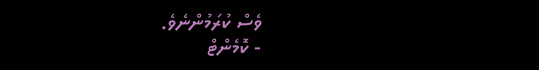ވެސް ކުރަމުންނެވެ.
- ކޮމެންޓް